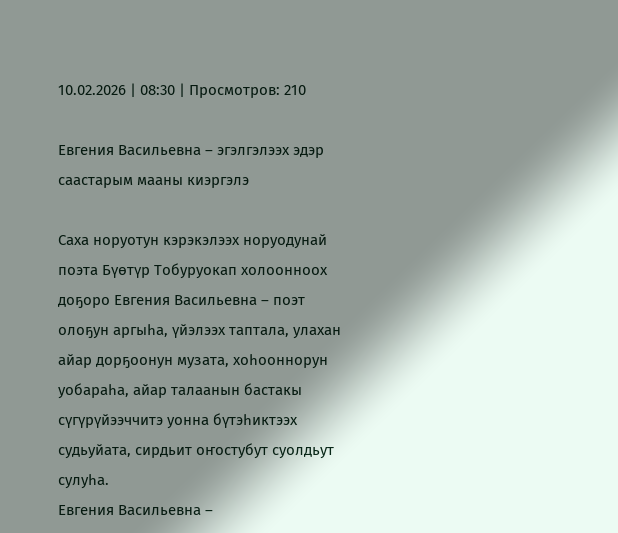10.02.2026 | 08:30 | Просмотров: 210

Евгения Васильевна – эгэлгэлээх эдэр саастарым мааны киэргэлэ

Саха норуотун кэрэкэлээх норуодунай поэта Бүөтүр Тобуруокап холоонноох доҕоро Евгения Васильевна – поэт олоҕун аргыһа, үйэлээх таптала, улахан айар дорҕоонун музата, хоһооннорун уобараһа, айар талаанын бастакы сүгүрүйээччитэ уонна бүтэһиктээх судьуйата, сирдьит оҥостубут суолдьут сулуһа.
Евгения Васильевна –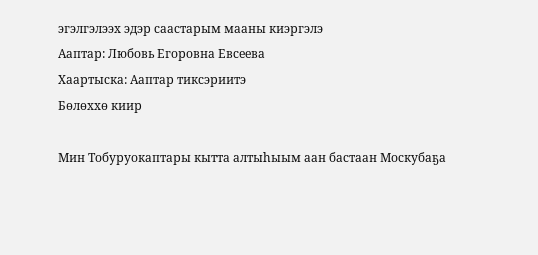эгэлгэлээх эдэр саастарым мааны киэргэлэ
Ааптар: Любовь Егоровна Евсеева
Хаартыска: Ааптар тиксэриитэ
Бөлөххө киир

Мин Тобуруокаптары кытта алтыһыым аан бастаан Москубаҕа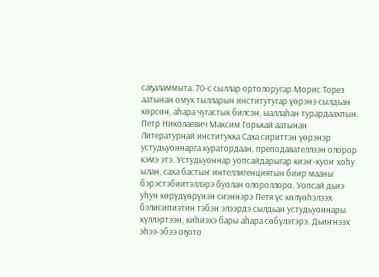саҕаламмыта. 70-с сыллар ортолоругар Морис Торез аатынан омук тылларын институтугар үөрэнэ сылдьан көрсөн, аһара чугастык билсэн, ыаллаһан турардаахпын. Петр Николаевич Максим Горькай аатынан Литературнай институкка Саха сириттэн үөрэнэр устудьуоннарга куратордаан, преподавателлээн олорор кэмэ этэ. Устудьуоннар уопсайдарыгар киэҥ-куоҥ хоһу ылан, саха бастыҥ интеллигенциятын биир мааны бэрэстэбиитэллэрэ буолан олороллоро. Уопсай дьиэ уһун көрүдүөрүнэн сиэннэрэ Петя үс көлүөһэлээх бэлисипиэтин тэбэн элээрдэ сылдьан устудьуоннары күллэртээн, киһиэхэ бары аһара сөбүлэтэрэ. Дьиҥнээх эһээ-эбээ оҕото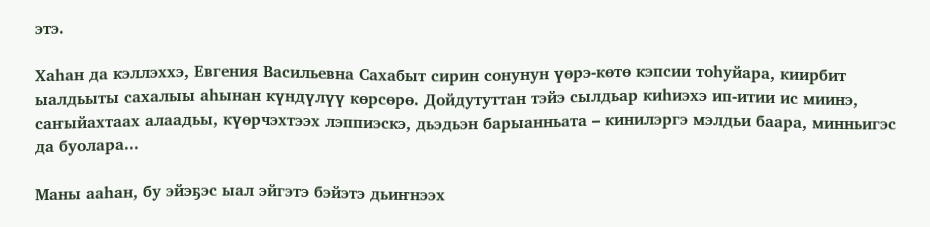этэ.

Хаһан да кэллэххэ, Евгения Васильевна Сахабыт сирин сонунун үөрэ-көтө кэпсии тоһуйара, киирбит ыалдьыты сахалыы аһынан күндүлүү көрсөрө. Дойдутуттан тэйэ сылдьар киһиэхэ ип-итии ис миинэ, саҥыйахтаах алаадьы, күөрчэхтээх лэппиэскэ, дьэдьэн барыанньата – кинилэргэ мэлдьи баара, минньигэс да буолара...

Маны ааһан, бу эйэҕэс ыал эйгэтэ бэйэтэ дьиҥнээх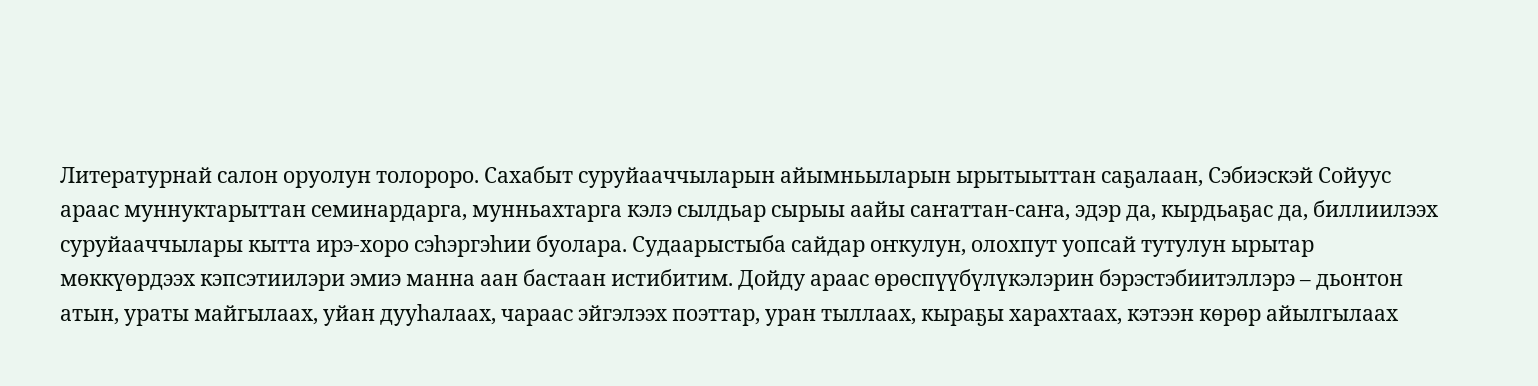Литературнай салон оруолун толороро. Сахабыт суруйааччыларын айымньыларын ырытыыттан саҕалаан, Сэбиэскэй Сойуус араас муннуктарыттан семинардарга, мунньахтарга кэлэ сылдьар сырыы аайы саҥаттан-саҥа, эдэр да, кырдьаҕас да, биллиилээх суруйааччылары кытта ирэ-хоро сэһэргэһии буолара. Судаарыстыба сайдар оҥкулун, олохпут уопсай тутулун ырытар мөккүөрдээх кэпсэтиилэри эмиэ манна аан бастаан истибитим. Дойду араас өрөспүүбүлүкэлэрин бэрэстэбиитэллэрэ – дьонтон атын, ураты майгылаах, уйан дууһалаах, чараас эйгэлээх поэттар, уран тыллаах, кыраҕы харахтаах, кэтээн көрөр айылгылаах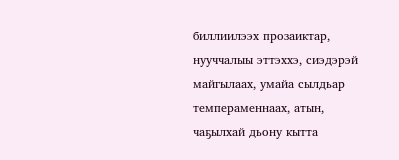биллиилээх прозаиктар, нууччалыы эттэххэ, сиэдэрэй майгылаах, умайа сылдьар темпераменнаах, атын, чаҕылхай дьону кытта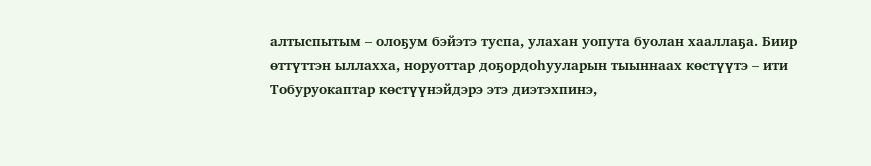алтыспытым – олоҕум бэйэтэ туспа, улахан уопута буолан хааллаҕа. Биир өттүттэн ыллахха, норуоттар доҕордоһууларын тыыннаах көстүүтэ – ити Тобуруокаптар көстүүнэйдэрэ этэ диэтэхпинэ,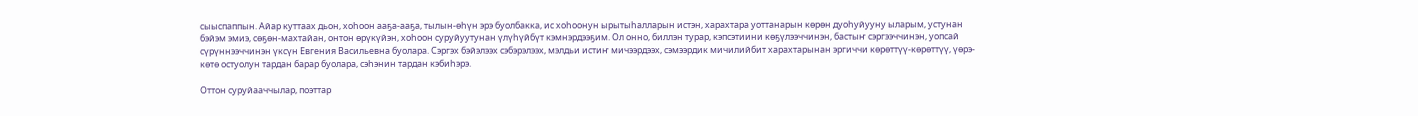сыыспаппын. Айар куттаах дьон, хоһоон ааҕа-ааҕа, тылын-өһүн эрэ буолбакка, ис хоһоонун ырытыһалларын истэн, харахтара уоттанарын көрөн дуоһуйууну ыларым, устунан бэйэм эмиэ, сөҕөн-махтайан, онтон өрүкүйэн, хоһоон суруйуутунан үлүһүйбүт кэмнэрдээҕим. Ол онно, биллэн турар, кэпсэтиини көҕүлээччинэн, бастыҥ сэргээччинэн, уопсай сүрүннээччинэн үксүн Евгения Васильевна буолара. Сэргэх бэйэлээх сэбэрэлээх, мэлдьи истиҥ мичээрдээх, сэмээрдик мичилийбит харахтарынан эргиччи көрөттүү-көрөттүү, үөрэ-көтө остуолун тардан барар буолара, сэһэнин тардан кэбиһэрэ.

Оттон суруйааччылар, поэттар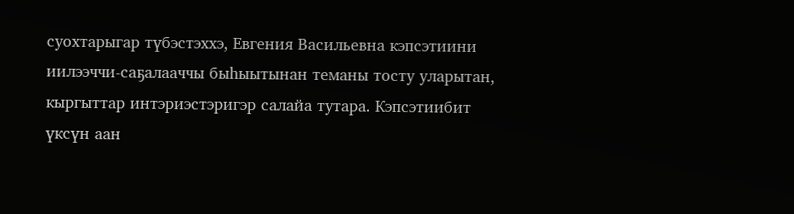суохтарыгар түбэстэххэ, Евгения Васильевна кэпсэтиини иилээччи-саҕалааччы быһыытынан теманы тосту уларытан, кыргыттар интэриэстэригэр салайа тутара. Кэпсэтиибит үксүн аан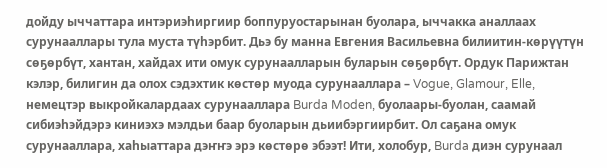дойду ыччаттара интэриэһиргиир боппуруостарынан буолара, ыччакка аналлаах сурунааллары тула муста түһэрбит. Дьэ бу манна Евгения Васильевна билиитин-көрүүтүн сөҕөрбүт, хантан, хайдах ити омук сурунаалларын буларын сөҕөрбүт. Ордук Парижтан кэлэр, билигин да олох сэдэхтик көстөр муода сурунааллара – Vogue, Glamour, Elle, немецтэр выкройкалардаах сурунааллара Burda Moden, буолаары-буолан, саамай сибиэһэйдэрэ киниэхэ мэлдьи баар буоларын дьиибэргиирбит. Ол саҕана омук сурунааллара, хаһыаттара дэҥҥэ эрэ көстөрө эбээт! Ити, холобур, Burda диэн сурунаал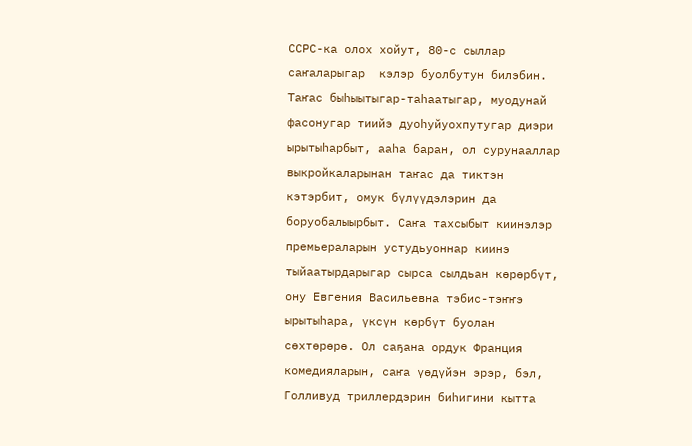CCРС-ка олох хойут, 80-с сыллар саҥаларыгар  кэлэр буолбутун билэбин. Таҥас быһыытыгар-таһаатыгар, муодунай фасонугар тиийэ дуоһуйуохпутугар диэри ырытыһарбыт, ааһа баран, ол сурунааллар выкройкаларынан таҥас да тиктэн кэтэрбит, омук бүлүүдэлэрин да боруобалыырбыт. Саҥа тахсыбыт киинэлэр премьераларын устудьуоннар киинэ тыйаатырдарыгар сырса сылдьан көрөрбүт, ону Евгения Васильевна тэбис-тэҥҥэ ырытыһара, үксүн көрбүт буолан сөхтөрөрө. Ол саҕана ордук Франция комедияларын, саҥа үөдүйэн эрэр, бэл, Голливуд триллердэрин биһигини кытта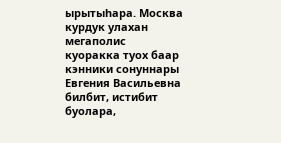ырытыһара. Москва курдук улахан мегаполис куоракка туох баар кэнники сонуннары Евгения Васильевна билбит, истибит буолара,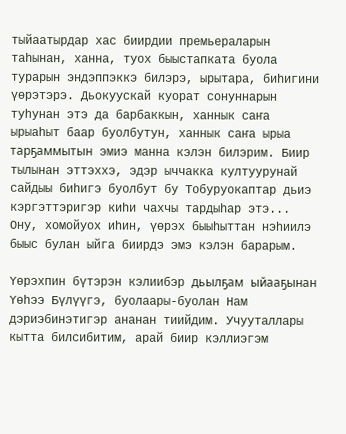тыйаатырдар хас биирдии премьераларын таһынан, ханна, туох быыстапката буола турарын эндэппэккэ билэрэ, ырытара, биһигини үөрэтэрэ. Дьокуускай куорат сонуннарын туһунан этэ да барбаккын, ханнык саҥа ырыаһыт баар буолбутун, ханнык саҥа ырыа тарҕаммытын эмиэ манна кэлэн билэрим. Биир тылынан эттэххэ, эдэр ыччакка култуурунай сайдыы биһигэ буолбут бу Тобуруокаптар дьиэ кэргэттэригэр киһи чахчы тардыһар этэ... Ону, хомойуох иһин, үөрэх быыһыттан нэһиилэ быыс булан ыйга биирдэ эмэ кэлэн барарым.

Үөрэхпин бүтэрэн кэлиибэр дьылҕам ыйааҕынан Үөһээ Бүлүүгэ, буолаары-буолан Нам дэриэбинэтигэр ананан тиийдим. Учууталлары кытта билсибитим, арай биир кэллиэгэм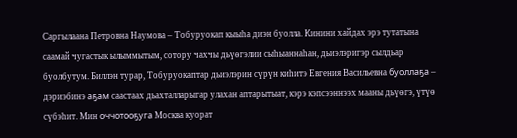Саргылаана Петровна Наумова – Тобуруокап кыыһа диэн буолла. Кинини хайдах эрэ тутатына саамай чугастык ылыммытым, сотору чахчы дьүөгэлии сыһыаннаһан, дьиэлэригэр сылдьар буолбутум. Биллэн турар, Тобуруокаптар дьиэлэрин сүрүн киһитэ Евгения Васильевна буоллаҕа – дэриэбинэ аҕам саастаах дьахталларыгар улахан аптарытыат, кэрэ кэпсээннээх мааны дьүөгэ, үтүө сүбэһит. Мин оччотооҕуга Москва куорат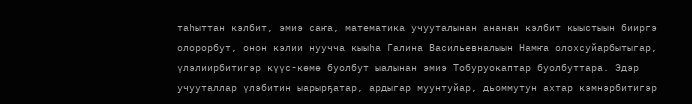таһыттан кэлбит, эмиэ саҥа, математика учууталынан ананан кэлбит кыыстыын бииргэ олорорбут, онон кэлии нуучча кыыһа Галина Васильевналыын Намҥа олохсуйарбытыгар, үлэлиирбитигэр күүс-көмө буолбут ыалынан эмиэ Тобуруокаптар буолбуттара. Эдэр учууталлар үлэбитин ыарырҕатар, ардыгар муунтуйар, дьоммутун ахтар кэмнэрбитигэр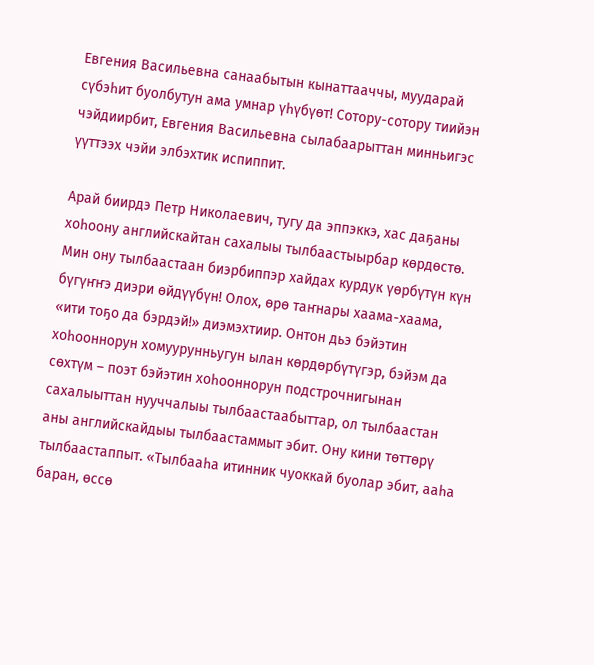Евгения Васильевна санаабытын кынаттааччы, муударай сүбэһит буолбутун ама умнар үһүбүөт! Сотору-сотору тиийэн чэйдиирбит, Евгения Васильевна сылабаарыттан минньигэс үүттээх чэйи элбэхтик испиппит.

Арай биирдэ Петр Николаевич, тугу да эппэккэ, хас даҕаны хоһоону английскайтан сахалыы тылбаастыырбар көрдөстө. Мин ону тылбаастаан биэрбиппэр хайдах курдук үөрбүтүн күн бүгүҥҥэ диэри өйдүүбүн! Олох, өрө таҥнары хаама-хаама, «ити тоҕо да бэрдэй!» диэмэхтиир. Онтон дьэ бэйэтин хоһооннорун хомуурунньугун ылан көрдөрбүтүгэр, бэйэм да сөхтүм – поэт бэйэтин хоһооннорун подстрочнигынан сахалыыттан нууччалыы тылбаастаабыттар, ол тылбаастан аны английскайдыы тылбаастаммыт эбит. Ону кини төттөрү тылбаастаппыт. «Тылбааһа итинник чуоккай буолар эбит, ааһа баран, өссө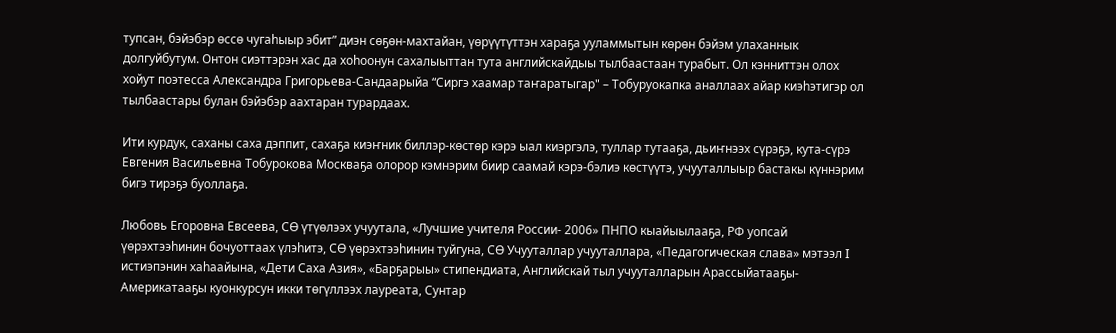тупсан, бэйэбэр өссө чугаһыыр эбит” диэн сөҕөн-махтайан, үөрүүтүттэн хараҕа ууламмытын көрөн бэйэм улаханнык долгуйбутум. Онтон сиэттэрэн хас да хоһоонун сахалыыттан тута английскайдыы тылбаастаан турабыт. Ол кэнниттэн олох хойут поэтесса Александра Григорьева-Сандаарыйа “Сиргэ хаамар таҥаратыгар" – Тобуруокапка аналлаах айар киэһэтигэр ол тылбаастары булан бэйэбэр аахтаран турардаах.

Ити курдук, саханы саха дэппит, сахаҕа киэҥник биллэр-көстөр кэрэ ыал киэргэлэ, туллар тутааҕа, дьиҥнээх сүрэҕэ, кута-сүрэ Евгения Васильевна Тобурокова Москваҕа олорор кэмнэрим биир саамай кэрэ-бэлиэ көстүүтэ, учууталлыыр бастакы күннэрим бигэ тирэҕэ буоллаҕа.

Любовь Егоровна Евсеева, СӨ үтүөлээх учуутала, «Лучшие учителя России- 2006» ПНПО кыайыылааҕа, РФ уопсай үөрэхтээһинин бочуоттаах үлэһитэ, СӨ үөрэхтээһинин туйгуна, СӨ Учууталлар учууталлара, «Педагогическая слава» мэтээл I истиэпэнин хаһаайына, «Дети Саха Азия», «Барҕарыы» стипендиата, Английскай тыл учууталларын Арассыйатааҕы-Америкатааҕы куонкурсун икки төгүллээх лауреата, Сунтар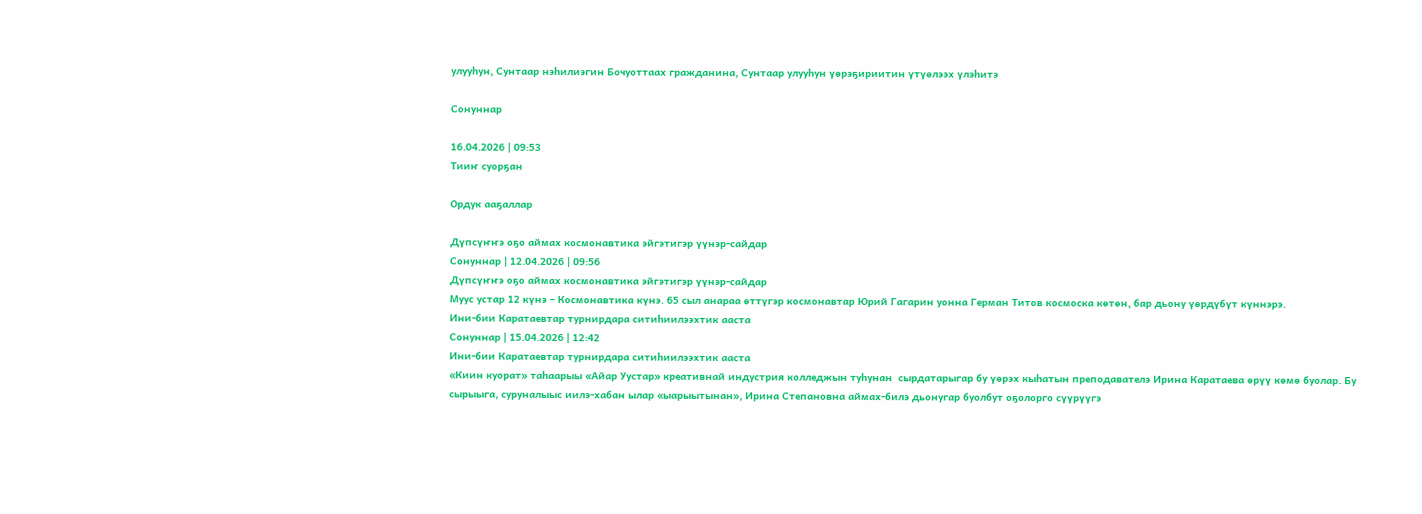улууһун, Сунтаар нэһилиэгин Бочуоттаах гражданина, Сунтаар улууһун үөрэҕириитин үтүөлээх үлэһитэ

Сонуннар

16.04.2026 | 09:53
Тииҥ суорҕан

Ордук ааҕаллар

Дүпсүҥҥэ оҕо аймах космонавтика эйгэтигэр үүнэр-сайдар
Сонуннар | 12.04.2026 | 09:56
Дүпсүҥҥэ оҕо аймах космонавтика эйгэтигэр үүнэр-сайдар
Муус устар 12 күнэ – Космонавтика күнэ. 65 сыл анараа өттүгэр космонавтар Юрий Гагарин уонна Герман Титов космоска көтөн, бар дьону үөрдүбүт күннэрэ.
Ини-бии Каратаевтар турнирдара ситиһиилээхтик ааста
Сонуннар | 15.04.2026 | 12:42
Ини-бии Каратаевтар турнирдара ситиһиилээхтик ааста
«Киин куорат» таһаарыы «Айар Уустар» креативнай индустрия колледжын туһунан  сырдатарыгар бу үөрэх кыһатын преподавателэ Ирина Каратаева өрүү көмө буолар. Бу сырыыга, суруналыыс иилэ-хабан ылар «ыарыытынан», Ирина Степановна аймах-билэ дьонугар буолбут оҕолорго сүүрүүгэ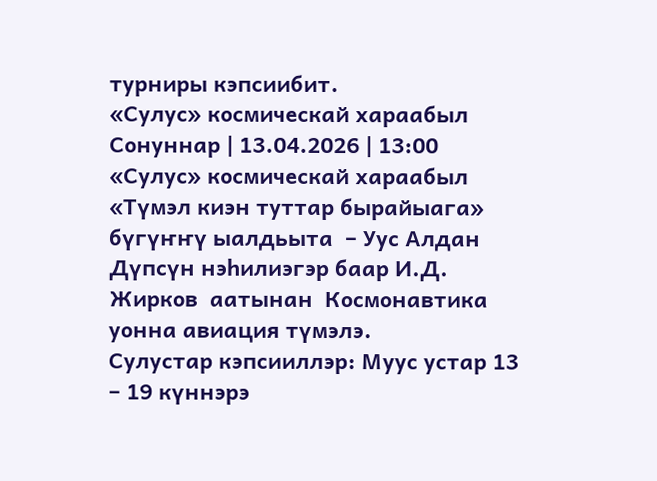турниры кэпсиибит.
«Сулус» космическай хараабыл
Сонуннар | 13.04.2026 | 13:00
«Сулус» космическай хараабыл
«Түмэл киэн туттар бырайыага» бүгүҥҥү ыалдьыта  – Уус Алдан Дүпсүн нэһилиэгэр баар И.Д. Жирков  аатынан  Космонавтика уонна авиация түмэлэ.
Сулустар кэпсииллэр: Муус устар 13 – 19 күннэрэ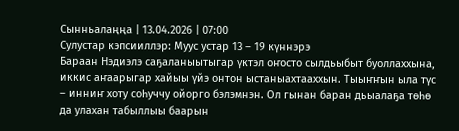Сынньалаңңа | 13.04.2026 | 07:00
Сулустар кэпсииллэр: Муус устар 13 – 19 күннэрэ
Бараан Нэдиэлэ саҕаланыытыгар үктэл оҥосто сылдьыбыт буоллаххына, иккис аҥаарыгар хайыы үйэ онтон ыстаныахтааххын. Тыыҥҥын ыла түс – инниҥ хоту соһуччу ойорго бэлэмнэн. Ол гынан баран дьыалаҕа төһө да улахан табыллыы баарын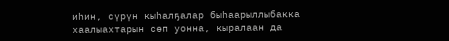иһин, сүрүн кыһалҕалар быһаарыллыбакка хаалыахтарын сөп уонна, кыралаан да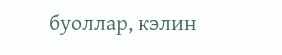буоллар, кэлин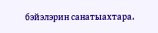бэйэлэрин санатыахтара.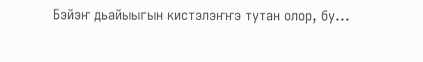Бэйэҥ дьайыыгын кистэлэҥҥэ тутан олор, бу...